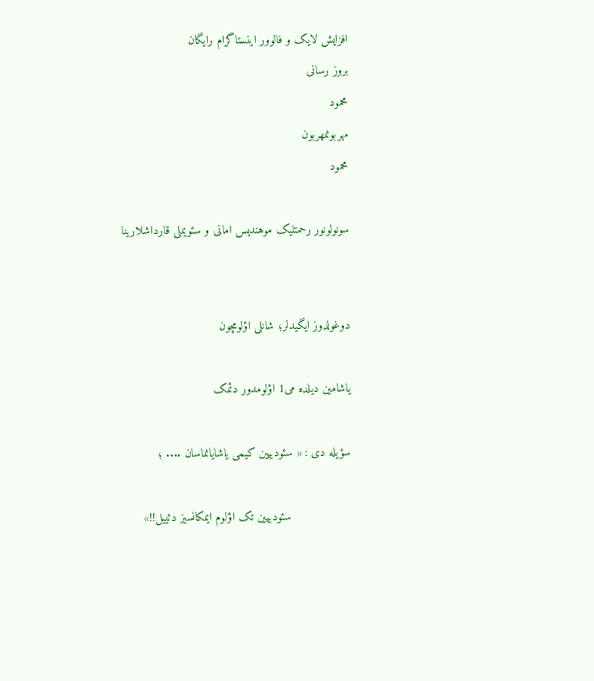افزایش لایک و فالوور اینستاگرام رایگان
بروز رسانی
محمود
مهربونمهربون
محمود

سونولونور رحمتلیک موهندیس امانی و سئویملی قارداشلارینا


دوغولدوز ایگیدلر؛ شانلی اؤلومچون

یاشامین دیلده می1 اؤلومدور دئمک

سؤیله دی : « سئودییین کیمی یاشایانماسان .... ؛

                 سئودییین تک اؤلوم ایمکانسیز دئییل!!»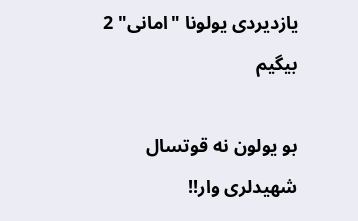یازدیردی یولونا "امانی" 2  بیگیم

بو یولون نه قوتسال شهیدلری وار!!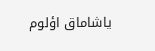یاشاماق اؤلوم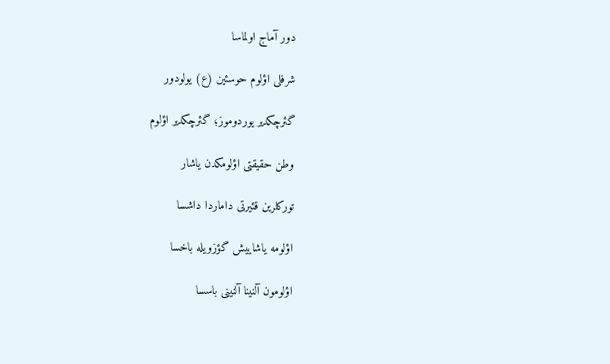دور آماج اولماسا

شرفلی اؤلوم حوسئین (ع) یولودور

گئرچکدیر یوردوموز؛ گئرچکدیر اؤلوم

وطن حقیقتی اؤلومکدن یاشار

تورکلرین قئیرتی داماردا داشسا

اؤلومه یاشاییش گؤزویله باخسا

اؤلومون آلنینا آلنینی باسسا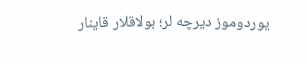یوردوموز دیرچه لر؛ بولاقلار قاینار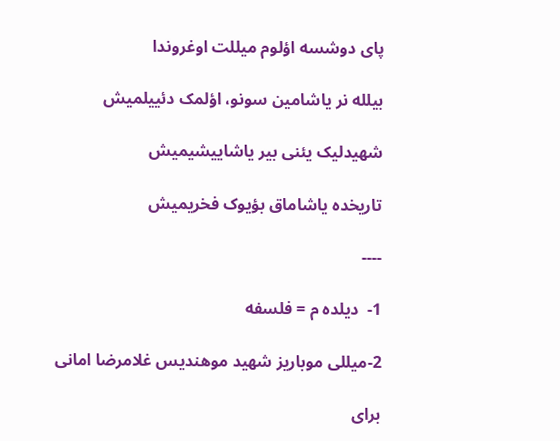پای دوشسه اؤلوم میللت اوغروندا

بیلله نر یاشامین سونو، اؤلمک دئییلمیش

شهیدلیک یئنی بیر یاشاییشیمیش

تاریخده یاشاماق بؤیوک فخریمیش

----

1-  دیلده م = فلسفه

2-میللی موباریز شهید موهندیس غلامرضا امانی

برای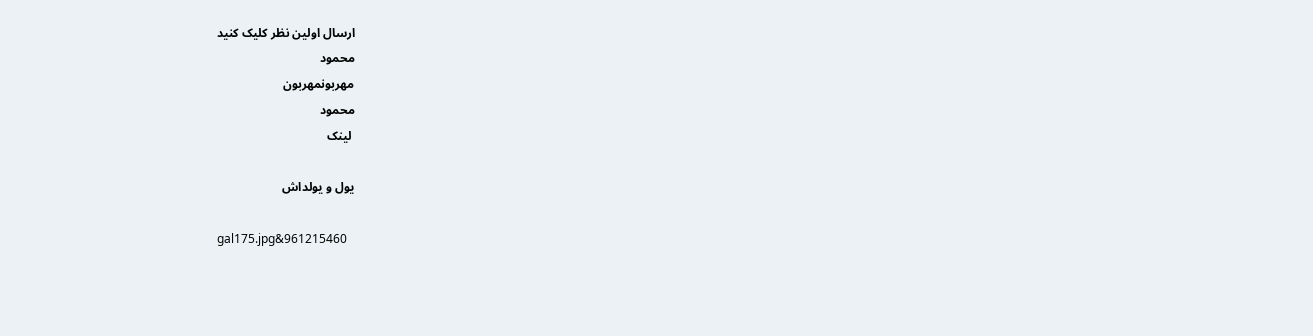ارسال اولین نظر کلیک کنید
محمود
مهربونمهربون
محمود
 لینک

یول و یولداش

gal175.jpg&961215460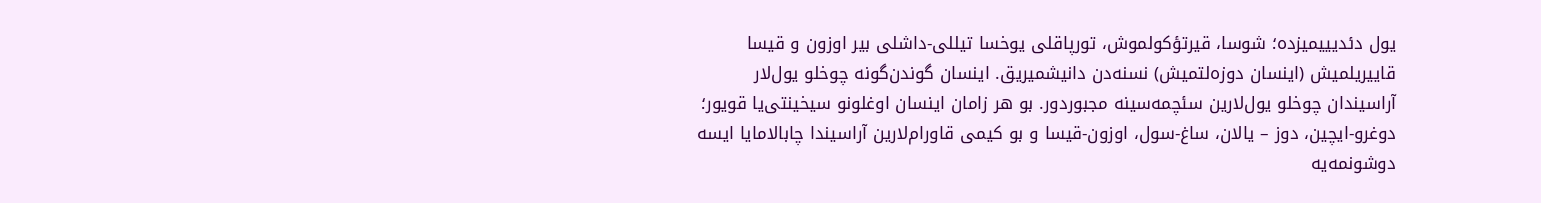یول دئدیییمیزده؛ شوسا، قیرتؤکولموش، تورپاقلی یوخسا تیللی-داشلی بیر اوزون و قیسا قاییریلمیش (اینسان دوزه‌لتمیش) نسنه‌دن دانیشمیریق. اینسان گوندن‌گونه چوخلو یول‌لار آراسیندان چوخلو یول‌لارین سئچمه‌سینه مجبوردور. بو هر زامان اینسان اوغلونو سیخینتی‌یا قویور؛ دوغرو-ایچین، دوز – یالان، ساغ-سول، اوزون-قیسا و بو کیمی قاورام‌لارین آراسیندا چابالامایا ایسه دوشونمه‌یه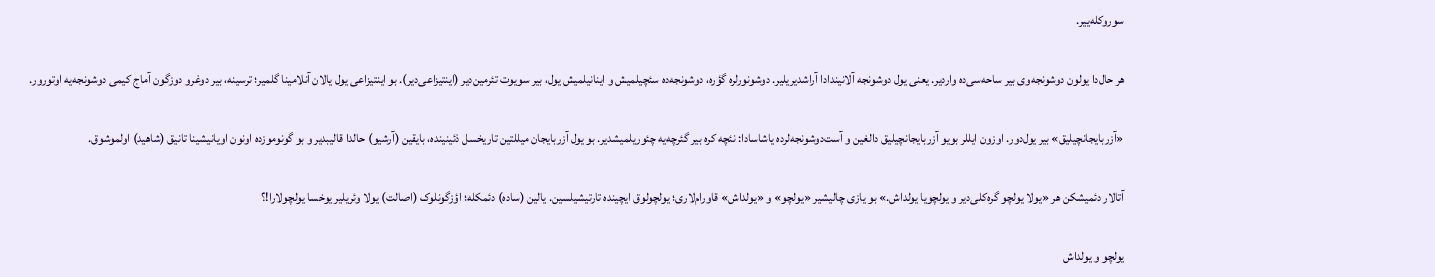سوروکله‌ییر.

هر حال‌دا یولون دوشونجه‌وی بیر ساحه‌سی‌ده واردیر. یعنی یول دوشونجه‌ آلانیندا‌دا آراشدیریلیر. دوشونورلره گؤره، دوشونجه‌ده سئچیلمیش و اینانیلمیش یول، بیر سویوت تئرمین‌دیر (اینتیزاعی‌دیر). بو اینتیزاعی یول یالان آنلامینا گلمیر؛ ترسینه، بیر دوغرو دوزگون آماج کیمی دوشونجه‌یه اوتورور.

«آزربایجانچیلیق» بیر یول‌دور. اوزون ایللر بویو آزربایجانچیلیق دالغین و آست‌دوشونجه‌لرده‌ یاشاسادا: نئچه کره بیر گئرچه‌یه چئوریلمیشدیر. بو یول آزربایجان میللتین تاریخسل ذئینینده، بایقین (آرشیو) حالدا قالیبدیر و بو گونوموزده اونون اویانیشینا تانیق (شاهید) اولموشوق.

آتالار دئمیشکن هر «یولا یولچو گره‌کلی‌دیر و یولچویا یولداش.» بو یازی‌ چالیشیر «یولچو» و «یولداش» قاورام‌لاری؛ یولچولوق ایچینده تارتیشیلسین. یالین (ساده) دئمکله؛ اؤزگونلوک (اصالت) یولا وئریلیر یوخسا یولچولارا!؟

یولچو و یولداش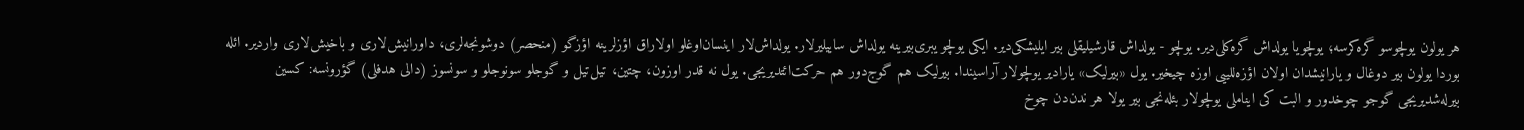هر یولون یولچوسو گره‌کرسه؛ یولچویا یولداش گره‌کلی‌دیر. یولچو - یولداش قارشیلیقلی بیر ایلیشکی‌دیر. ایکی یولچو یبری‌بیرینه یولداش ساییلیرلار. یولداش‌لار اینسان‌اوغلو اولاراق اؤزلرینه اؤزگو (منحصر) دوشونجه‌لری، داورانیش‌لاری و باخیش‌لاری واردیر. ائله بوردا یولون بیر دوغال و یارانیشدان اولان اؤزه‌للییی اوزه چیخیر. یول «بیرلیک» یارادیر یولچولار آراسیندا. بیرلیک هم گوج‌دور هم حرکت‌ائتدیریجی. یول نه قدر اوزون، چتین، تیل‌تیل و گوجلو سونوجلو و سونسوز (دالی هدفلی) گؤرونسه: کسین بیرله‌شدیریجی گوجو چوخدور و البت کی ایناملی یولچولار بئله‌نجی بیر یولا هر ندن‌دن چوخ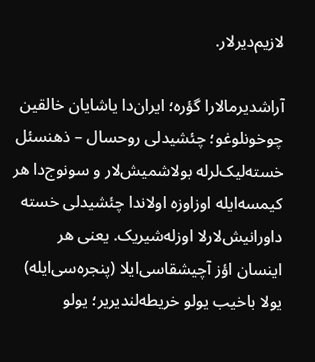لازیم‌دیرلار.

آراشدیرمالارا گؤره؛ ایران‌دا یاشایان خالقین چوخونلوغو؛ چئشیدلی روحسال – ذهنسئل خسته‌لیک‌لرله بولاشمیش‌لار و سونوج‌دا هر کیمسه‌ایله اوزاوزه اولاندا چئشیدلی خسته داورانیش‌لارلا اوزله‌شیریک. یعنی هر اینسان اؤز آچیشقاسی‌ایلا (پنجره‌سی‌ایله) یولا باخیب یولو خریطه‌لندیریر؛ یولو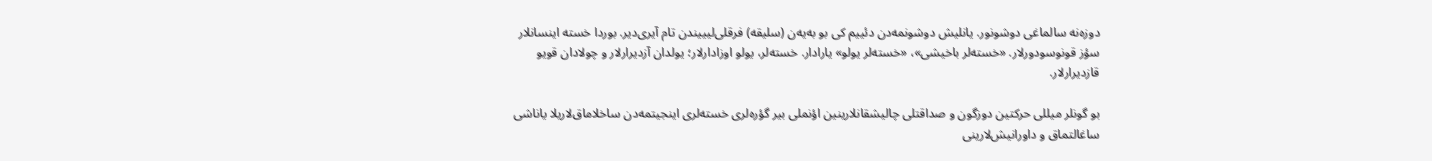دوزه‌نه سالماغی دوشونور. یانلیش دوشونمه‌دن دئییم کی بو به‌یه‌ن (سلیقه) فرقلی‌لیییندن تام آیری‌دیر. بوردا خسته اینسانلار سؤز قونوسودورلار. «خسته‌لر باخیشی»، «خسته‌لر یولو» یارادار. خسته‌لر، یولو اوزادارلار؛ یولدان آزدیرارلار و چولادان قویو قازدیرارلار.

بو گونلر میللی حرکتین دوزگون و صداقتلی چالیشقانلارینین اؤنملی بیر گؤره‌لری خسته‌لری اینجیتمه‌دن ساخلاماق‌لاریلا یاناشی ساغالتماق و داورانیش‌لارینی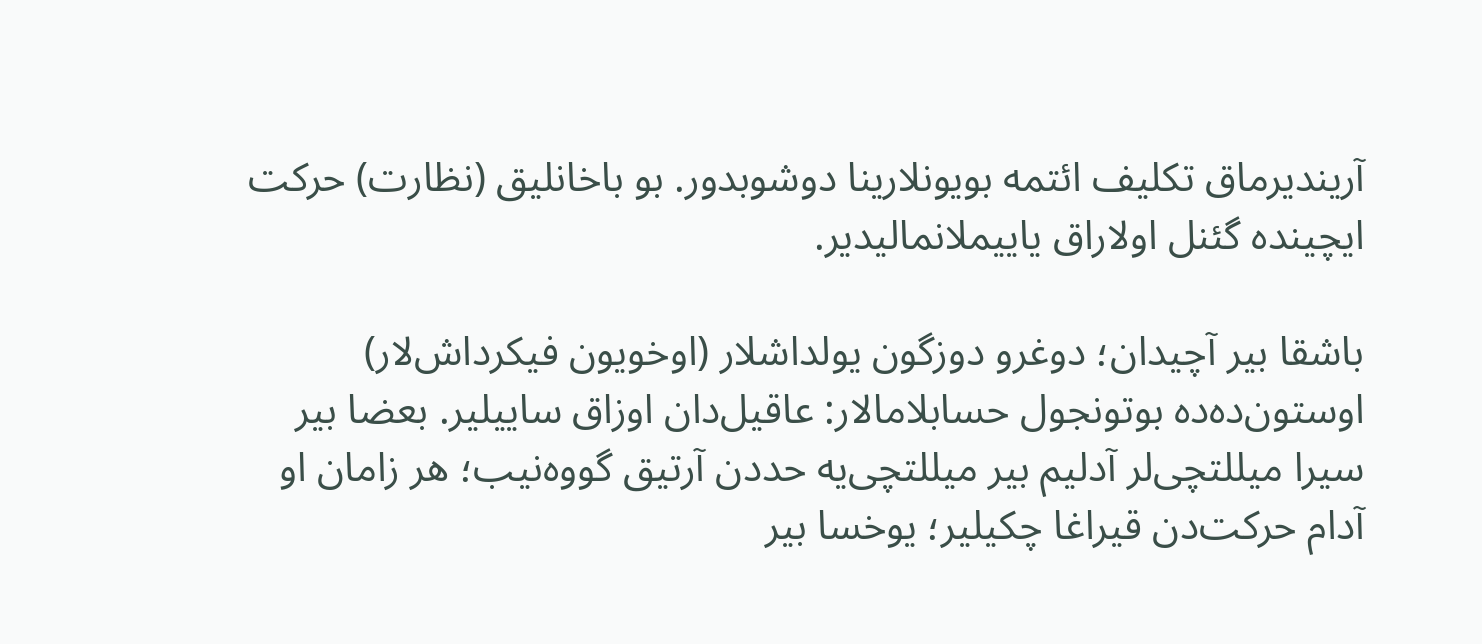آریندیرماق تکلیف ائتمه‌ بویونلارینا دوشوبدور. بو باخانلیق (نظارت) حرکت ایچینده گئنل اولاراق یاییملانمالیدیر.

باشقا بیر آچیدان؛ دوغرو دوزگون یولداشلار (اوخویون فیکرداش‌لار) اوستون‌ده‌ده بوتونجول حسابلامالار: عاقیل‌دان اوزاق‌ ساییلیر. بعضا بیر سیرا میللتچی‌لر آدلیم بیر میللتچی‌یه حددن آرتیق گووه‌نیب؛ هر زامان او آدام حرکت‌دن قیراغا چکیلیر؛ یوخسا بیر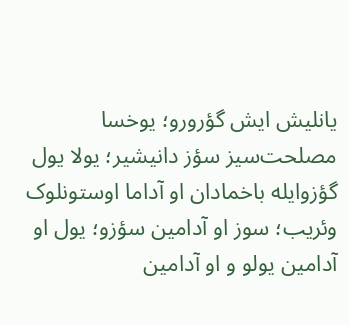یانلیش ایش گؤرورو؛ یوخسا مصلحت‌سیز سؤز دانیشیر؛ یولا یول گؤزو‌ایله باخمادان او آداما اوستونلوک وئریب؛ سوز او آدامین سؤزو؛ یول او آدامین یولو و او آدامین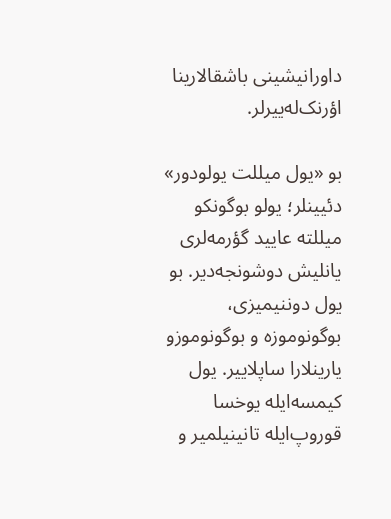داورانیشینی باشقالارینا اؤرنک‌له‌ییرلر.

بو «یول میللت یولودور» دئیینلر؛ یولو بوگونکو میللته عایید گؤرمه‌لری یانلیش دوشونجه‌دیر. بو یول دوننیمیزی، بوگونوموزه و بوگونوموزو یارینلارا ساپلاییر. یول کیمسه‌ایله یوخسا قوروپ‌ایله تانینیلمیر و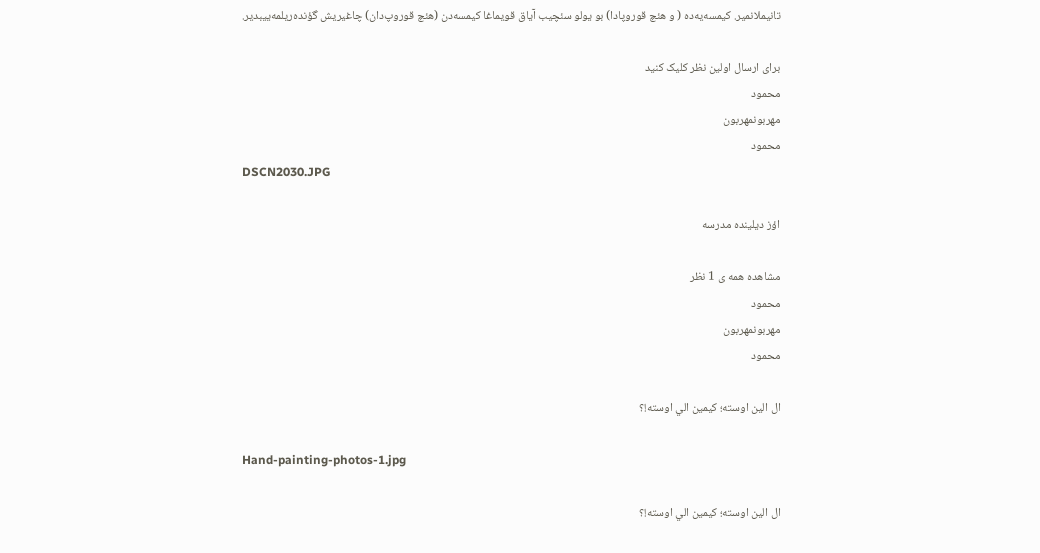تانیملانمیر. کیمسه‌یه‌ده ( و هئچ قوروپادا) بو یولو سئچیب آیاق قویماغا کیمسه‌دن (هئچ قوروپ‌دان) چاغیریش گؤنده‌ریلمه‌ییبدیر.

برای ارسال اولین نظر کلیک کنید
محمود
مهربونمهربون
محمود
DSCN2030.JPG

اؤز دیلینده مدرسه

مشاهده همه ی 1 نظر
محمود
مهربونمهربون
محمود

ال الين اوسته؛ كيمين الي اوسته!؟

Hand-painting-photos-1.jpg

ال الين اوسته؛ كيمين الي اوسته!؟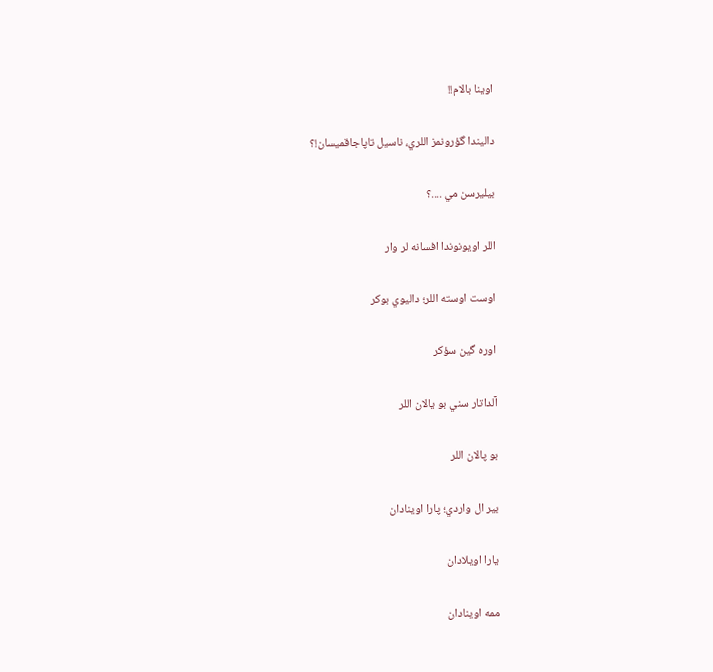اوينا بالام!!

داليندا گؤرونمز اللري، ناسيل تاپاجاقميسان!؟

بيليرسن مي ....؟

اللر اويونوندا افسانه لر وار

اوست اوسته اللر؛ داليوي بوكر

اوره گين سؤكر

آلداتار سني بو يالان اللر

بو پالان اللر

بير ال واردي؛ پارا اوينادان

يارا اويلادان

ممه اوينادان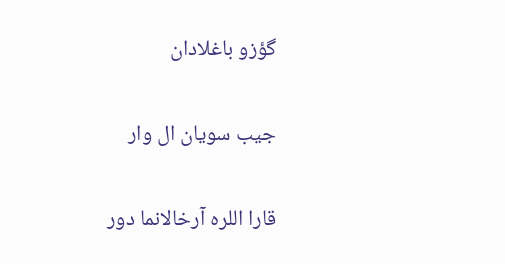گؤزو باغلادان

جيب سويان ال وار

قارا اللره آرخالانما دور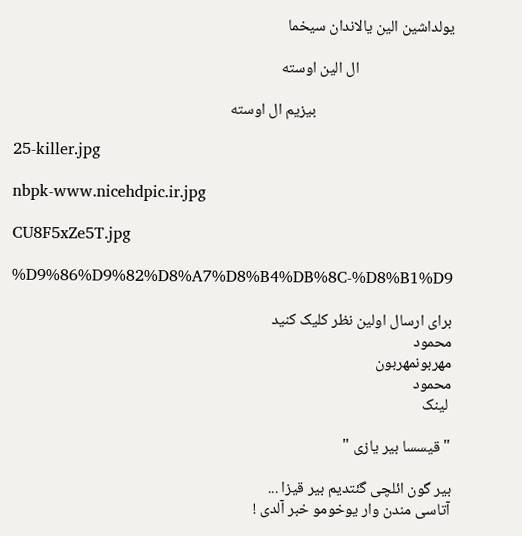يولداشين الين يالاندان سيخما

                           ال الين اوسته

                                       بيزيم ال اوسته

25-killer.jpg

nbpk-www.nicehdpic.ir.jpg

CU8F5xZe5T.jpg

%D9%86%D9%82%D8%A7%D8%B4%DB%8C-%D8%B1%D9

برای ارسال اولین نظر کلیک کنید
محمود
مهربونمهربون
محمود
 لینک

" قیسسا بیر یازی "

بیر گون ائلچی گئتدیم بیر قیزا ...
آتاسی مندن وار یوخومو خبر آلدی !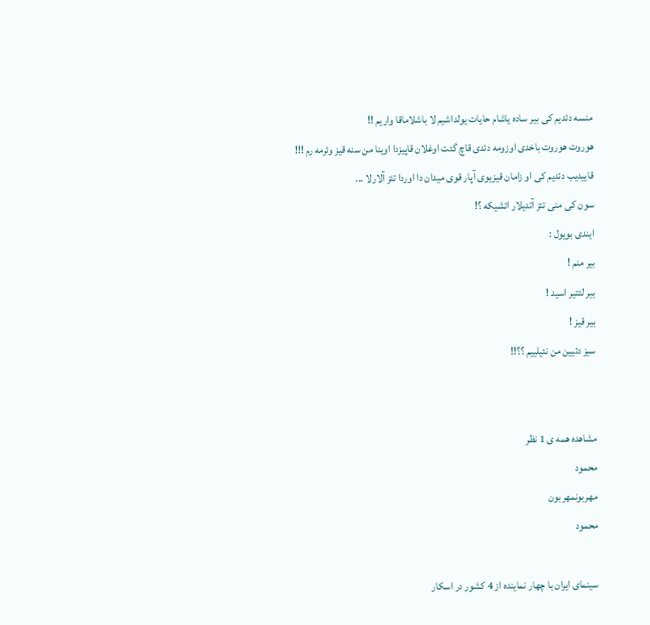منسه دئدیم کی بیر ساده یاشام حایات یولداشیم لا باشلاماقا واریم !!
هوروت هوروت باخدی اوزومه دئدی قاچ گئت اوغلان قاپیزدا اوینا من سنه قیز وئرمه رم !!!
قاییدیب دئدیم کی او زامان قیزیوی آپار قوی میدان دا اوردا تئز آلارلا ...
سون کی منی تئز آتدیلار ائشیکه ؟!
ایندی بویول :
بیر منم !
بیر لئتیر اسید !
بیر قیز !
سیز دئیین من نئیلییم ؟؟!!


مشاهده همه ی 1 نظر
محمود
مهربونمهربون
محمود

سینمای ایران با چهار نماینده از 4 کشور در اسکار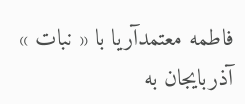فاطمه معتمدآریا با « نبات » آذربایجان به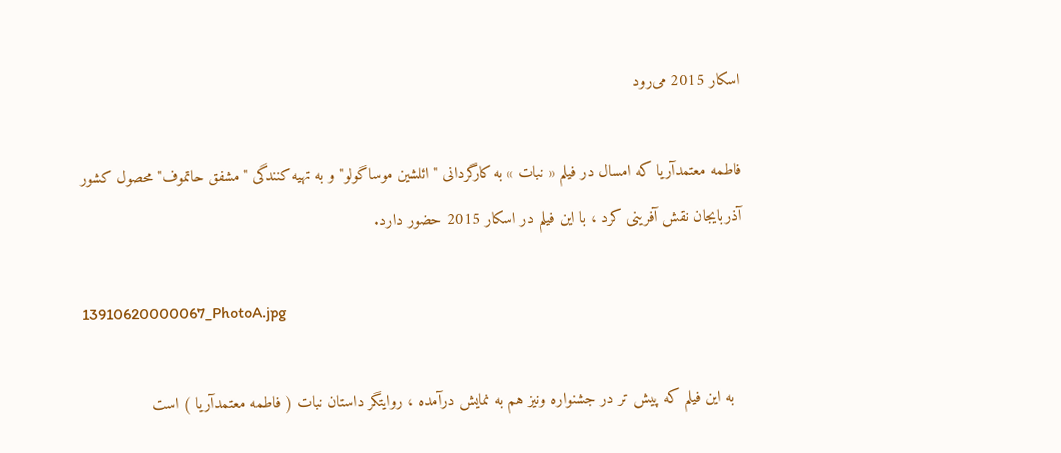اسکار 2015 می‌رود

فاطمه معتمدآریا که امسال در فیلم « نبات » به کارگردانی " ائلشین موساگولو" و به تهیه کنندگی "مشفق حاتموف" محصول کشور آذربایجان نقش آفرینی کرد ، با این فیلم در اسکار 2015 حضور دارد.

13910620000067_PhotoA.jpg

  به این فیلم که پیش تر در جشنواره ونیز هم به نمایش درآمده ، روایتگر داستان نبات ( فاطمه معتمدآریا ) است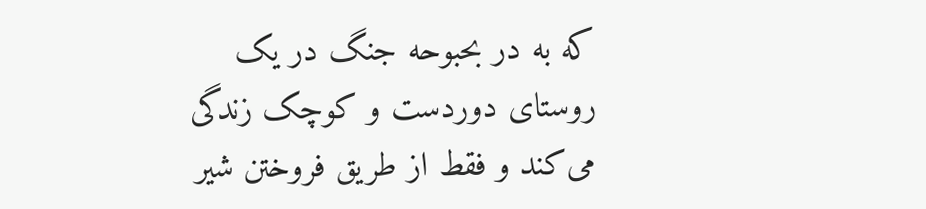که به در بحبوحه جنگ در یک روستای دوردست و کوچک زندگی می‌کند و فقط از طریق فروختن شیر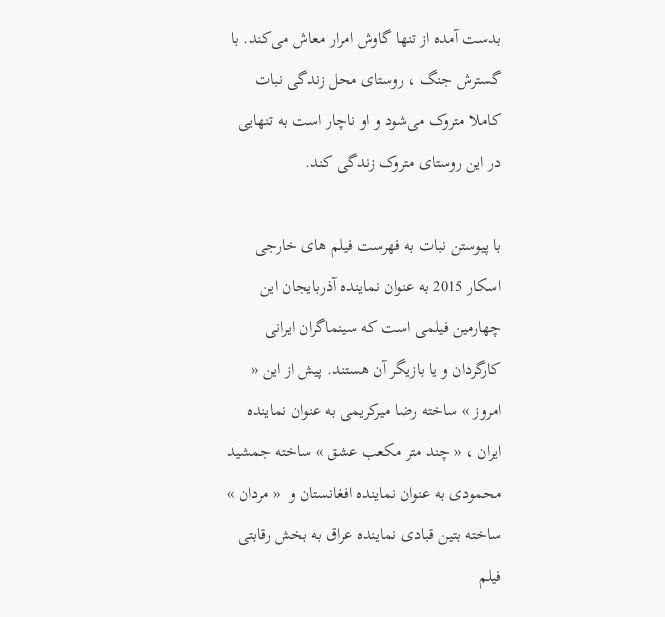بدست آمده از تنها گاوش امرار معاش می‌کند. با گسترش جنگ ، روستای محل زندگی نبات کاملا متروک می‌شود و او ناچار است به تنهایی در این روستای متروک زندگی کند.

با پیوستن نبات به فهرست فیلم های خارجی اسکار 2015 به عنوان نماینده آذربایجان این چهارمین فیلمی است که سینماگران ایرانی کارگردان و یا بازیگر آن هستند. پیش از این « امروز » ساخته رضا میرکریمی به عنوان نماینده ایران ، « چند متر مکعب عشق » ساخته جمشید محمودی به عنوان نماینده افغانستان و  « مردان » ساخته بتین قبادی نماینده عراق به بخش رقابتی فیلم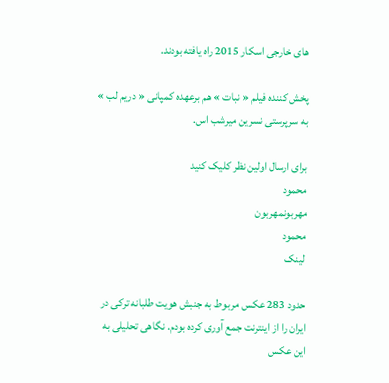های خارجی اسکار 2015 راه یافته بودند.

پخش کننده فیلم « نبات » هم برعهده کمپانی « دریم لب » به سرپرستی نسرین میرشب اس.

برای ارسال اولین نظر کلیک کنید
محمود
مهربونمهربون
محمود
 لینک

حدود 283 عکس مربوط به جنبش هویت طلبانه ترکی در ایران را از اینترنت جمع آوری کرده بودم. نگاهی تحلیلی به این عکس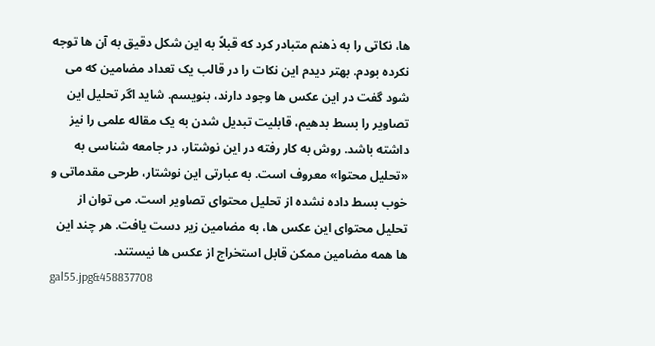ها، نکاتی را به ذهنم متبادر کرد که قبلاً به این شکل دقیق به آن ها توجه نکرده بودم. بهتر دیدم این نکات را در قالب یک تعداد مضامین که می شود گفت در این عکس ها وجود دارند، بنویسم. شاید اگر تحلیل این تصاویر را بسط بدهیم، قابلیت تبدیل شدن به یک مقاله علمی را نیز داشته باشد. روش به کار رفته در این نوشتار، در جامعه شناسی به «تحلیل محتوا» معروف است. به عبارتی این نوشتار، طرحی مقدماتی و خوب بسط داده نشده از تحلیل محتوای تصاویر است. می توان از تحلیل محتوای این عکس ها، به مضامین زیر دست یافت. هر چند این ها همه مضامین ممکن قابل استخراج از عکس ها نیستند.
gal55.jpg&458837708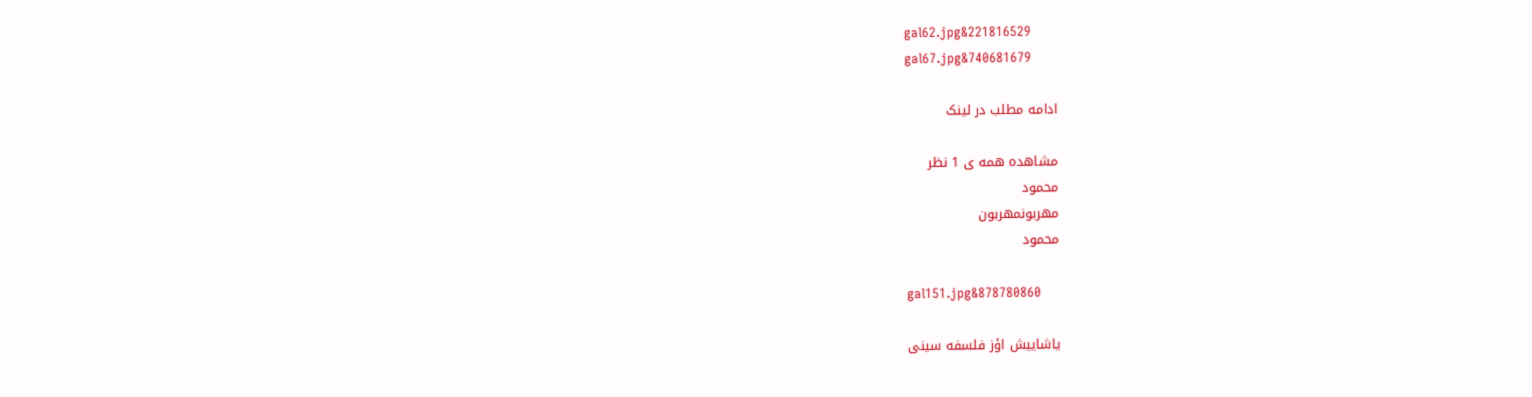gal62.jpg&221816529
gal67.jpg&740681679

ادامه مطلب در لینک

مشاهده همه ی 1 نظر
محمود
مهربونمهربون
محمود

gal151.jpg&878780860

یاشاییش اؤز فلسفه سینی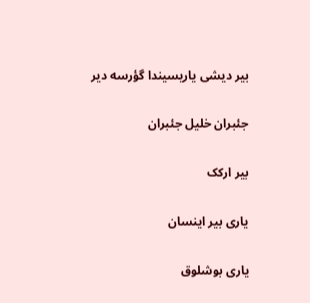بیر دیشی یاریسیندا گؤرسه دیر

جئبران خلیل جئبران

بیر ارکک

یاری بیر اینسان

یاری بوشلوق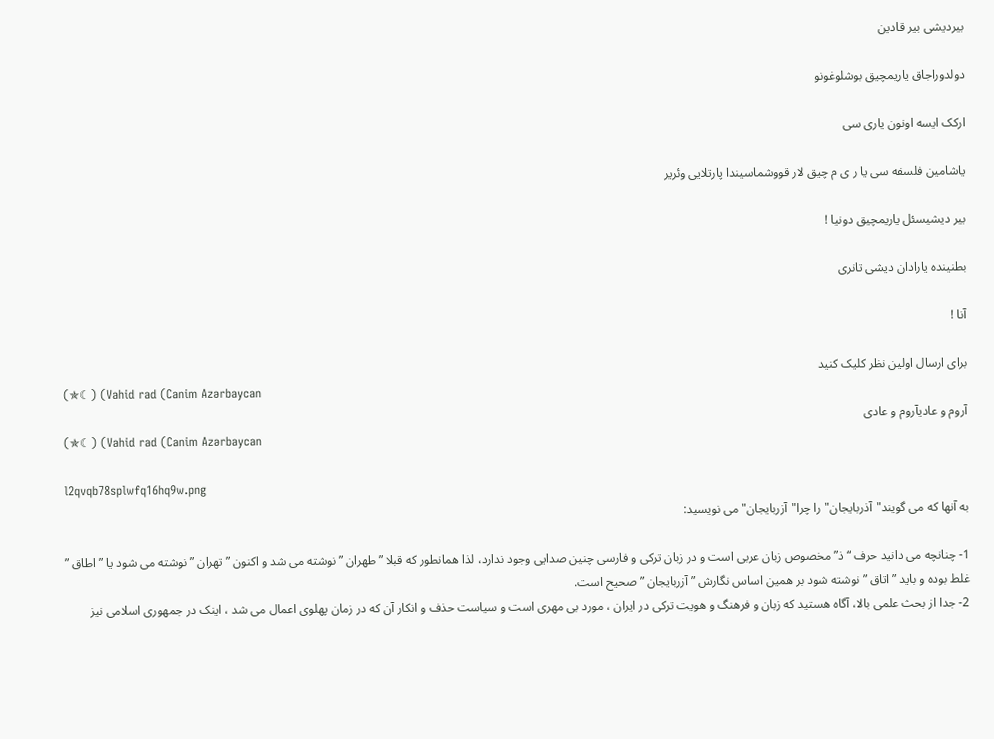بیردیشی بیر قادین

دولدوراجاق یاریمچیق بوشلوغونو

ارکک ایسه اونون یاری سی

یاشامین فلسفه سی یا ر ی م چیق لار قووشماسیندا پارتلایی وئریر

بیر دیشیسئل یاریمچیق دونیا !

بطنینده یارادان دیشی تانری

آنا !

برای ارسال اولین نظر کلیک کنید
(✯☾) (Vahid rad (Canim Azərbaycan
آروم و عادیآروم و عادی
(✯☾) (Vahid rad (Canim Azərbaycan

l2qvqb78splwfq16hq9w.png
به آنها که می گویند"آذربایجان"را چرا"آزربایجان"می نویسید:

1- چنانچه می دانید حرف “ذ” مخصوص زبان عربی است و در زبان ترکی و فارسی چنین صدایی وجود ندارد، لذا همانطور که قبلا ” طهران ” نوشته می شد و اکنون ” تهران ” نوشته می شود یا ” اطاق ” غلط بوده و باید ” اتاق ” نوشته شود بر همین اساس نگارش ” آزربایجان ” صحیح است.
2- جدا از بحث علمی بالا، آگاه هستید که زبان و فرهنگ و هویت ترکی در ایران ، مورد بی مهری است و سیاست حذف و انکار آن که در زمان پهلوی اعمال می شد ، اینک در جمهوری اسلامی نیز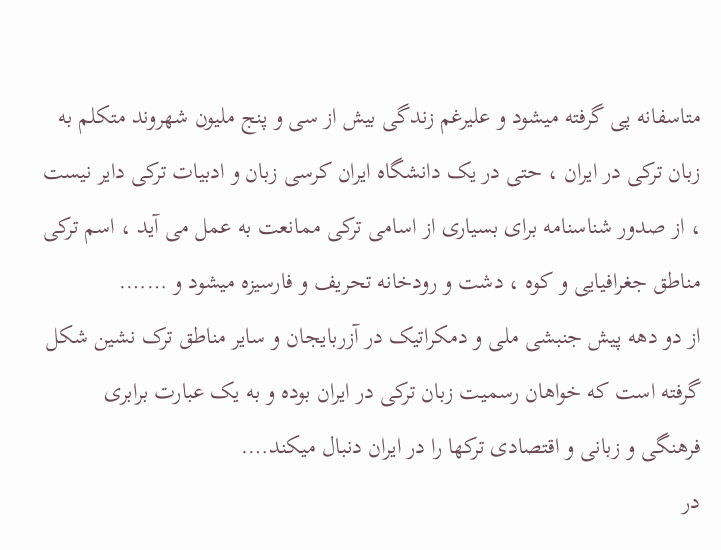متاسفانه پی گرفته میشود و علیرغم زندگی بیش از سی و پنج ملیون شهروند متکلم به زبان ترکی در ایران ، حتی در یک دانشگاه ایران کرسی زبان و ادبیات ترکی دایر نیست ، از صدور شناسنامه برای بسیاری از اسامی ترکی ممانعت به عمل می آید ، اسم ترکی مناطق جغرافیایی و کوه ، دشت و رودخانه تحریف و فارسیزه میشود و …….
از دو دهه پیش جنبشی ملی و دمکراتیک در آزربایجان و سایر مناطق ترک نشین شکل گرفته است که خواهان رسمیت زبان ترکی در ایران بوده و به یک عبارت برابری فرهنگی و زبانی و اقتصادی ترکها را در ایران دنبال میکند….
در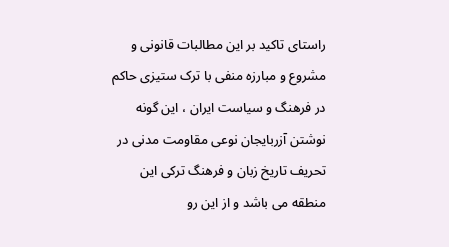راستای تاکید بر این مطالبات قانونی و مشروع و مبارزه منفی با ترک ستیزی حاکم در فرهنگ و سیاست ایران ، این گونه نوشتن آزربایجان نوعی مقاومت مدنی در تحریف تاریخ زبان و فرهنگ ترکی این منطقه می باشد و از این رو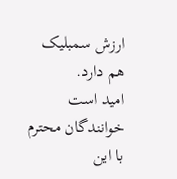ارزش سمبلیک هم دارد.
امید است خوانندگان محترم با این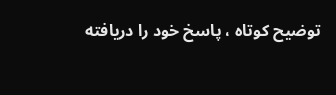توضیح کوتاه ، پاسخ خود را دریافته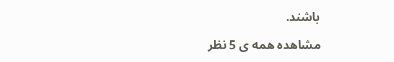باشند.

مشاهده همه ی 5 نظر